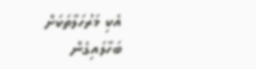އެކި މަރުހަލާތަކަށް ބަހާލައިގެން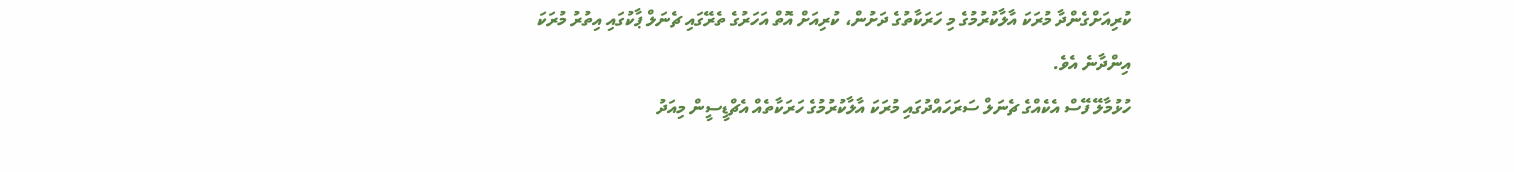ކުރިއަށްގެންދާ މުރަކަ އާލާކުރުމުގެ މި ހަރަކާތުގެ ދަށުން، ކުރިއަށް އޮތް އަހަރުގެ ތެރޭގައި ޗެނަލް ޕާކުގައި އިތުރު މުރަކަ އިންދާނެ އެވެ.
ހުޅުމާލޭ ފޭސް އެކެއްގެ ޗެނަލް ސަރަހައްދުގައި މުރަކަ އާލާކުރުމުގެ ހަރަކާތެއް އެޗްޑީސީން މިއަދު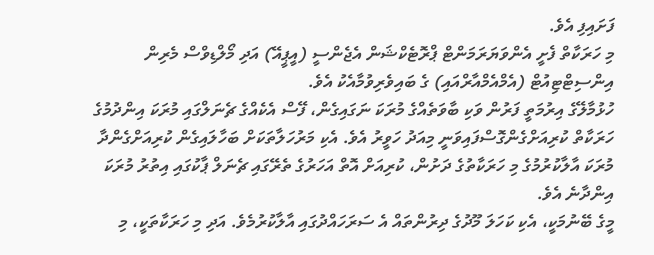ފަށައިފި އެވެ.
މި ހަރަކާތް ފެށީ އެންވަޔަރަމަންޓް ޕްރޮޓެކްޝަން އެޖެންސީ (އީޕީއޭ) އަދި މޯލްޑިވްސް މެރިން އިންސިޓްޓިއުޓް (އެމްއެމްއާރްއައި) ގެ ބައިވެރިވުމާއެކު އެވެ.
ހުޅުމާލޭގެ އިރުމަތީ ފަރުން ވަކި ބާވަތެއްގެ މުރަކަ ނަގައިގެން، ފޭސް އެކެއްގެ ޗެނަލްގައި މުރަކަ އިންދުމުގެ ހަރަކާތް ކުރިއަށްގެންގޮސްފައިވަނީ މިއަދު ހަވީރު އެވެ. އެކި މަރުހަލާތަކަށް ބަހާލައިގެން ކުރިއަށްގެންދާ މުރަކަ އާލާކުރުމުގެ މި ހަރަކާތުގެ ދަށުން، ކުރިއަށް އޮތް އަހަރުގެ ތެރޭގައި ޗެނަލް ޕާކުގައި އިތުރު މުރަކަ އިންދާނެ އެވެ.
މީގެ ބޭނުމަކީ، އެކި ކަހަލަ މޫދުގެ ދިރުންތައް އެ ސަރަހައްދުގައި އާލާކުރުމެވެ. އަދި މި ހަރަކާތަކީ، މި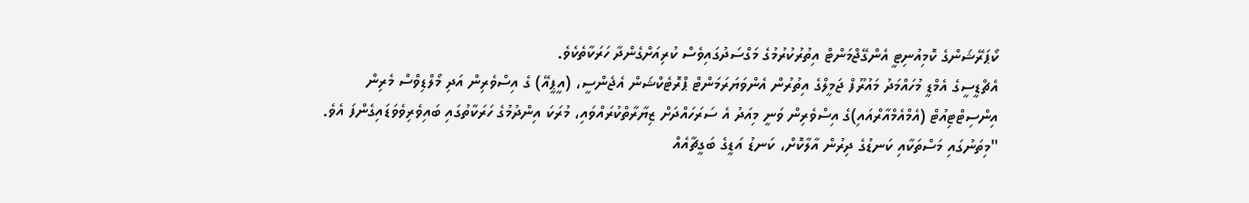ކޯޕަރޭޝަންގެ ކޮމިއުނިޓީ އެންގޭޖްމަންޓް އިތުރުކުރުމުގެ މަގްސަދުގައިވެސް ކުރިއަށްގެންދާ ހަރަކާތެކެވެ.
އެޗްޑީސީގެ އެމްޑީ މުހައްމަދު މައުރޫފް ޖަމީލްގެ އިތުރުން އެންވަޔަރަމަންޓް ޕްރޮޓެކްޝަން އެޖެންސީ، (އީޕީއޭ) ގެ އިސްވެރިން އަދި މޯލްޑިވްސް މެރިން އިންސިޓްޓިއުޓް (އެމްއެމްއާރްއައި)ގެ އިސްވެރިން ވަނީ މިއަދު އެ ސަރަހައްދަށް ޒިޔާރާތްކުރައްވައި، މުރަކަ އިންދުމުގެ ހަރަކާތުގައި ބައިވެރިވެވަޑައިގެންފަ އެވެ.
"މިތަނުގައި މަސްތަކާއި ކަނޑުގެ ދިރުން އާލާކޮށް، ކަނޑު އަޑީގެ ބަގީޗާއެއް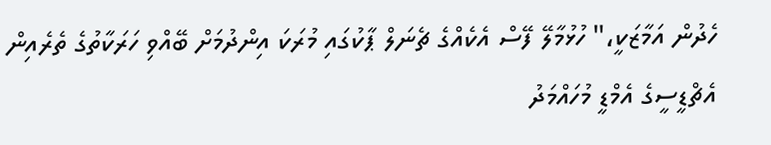ހެދުން އަމާޒަކީ،" ހުޅުމާލޭ ފޭސް އެކެއްގެ ޗެނަލް ޕާކުގައި މުރަކަ އިންދުމަށް ބޭއްވި ހަރަކާތުގެ ތެރެއިން އެޗްޑީސީގެ އެމްޑީ މުހައްމަދު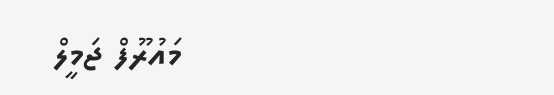މައުރޫފް ޖަމީލް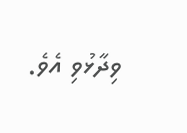ވިދާޅުވި އެވެ.